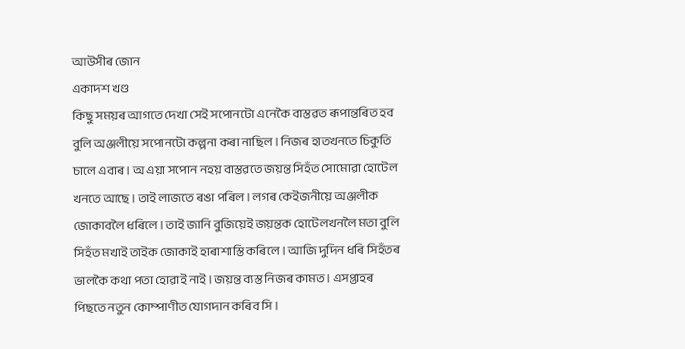আউসীৰ জোন
একাদশ খণ্ড
কিছু সময়ৰ আগতে দেখা সেই সপোনটো এনেকৈ বাস্তৱত ৰূপান্তৰিত হব বুলি অঞ্জলীয়ে সপোনটো কল্পনা কৰা নাছিল । নিজৰ হাতখনতে চিকুতি চালে এবাৰ । অ এয়া সপোন নহয় বাস্তৱতে জয়ন্ত সিহঁত সোমোৱা হোটেল খনতে আছে । তাই লাজতে ৰঙা পৰিল । লগৰ কেইজনীয়ে অঞ্জলীক জোকাবলৈ ধৰিলে । তাই জানি বুজিয়েই জয়ন্তক হোটেলখনলৈ মতা বুলি সিহঁত মখাই তাইক জোকাই হাৰাশাস্তি কৰিলে । আজি দুদিন ধৰি সিহঁতৰ ভালকৈ কথা পতা হোৱাই নাই । জয়ন্ত ব্যস্ত নিজৰ কামত । এসপ্তাহৰ পিছতে নতুন কোম্পাণীত যোগদান কৰিব সি ।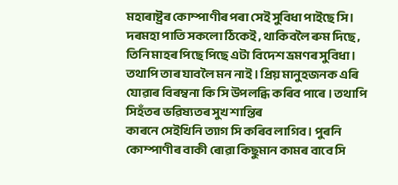মহাৰাষ্ট্ৰৰ কোম্পাণীৰ পৰা সেই সুবিধা পাইছে সি । দৰমহা পাতি সকলো ঠিকেই , থাকিবলৈ ৰুম দিছে , তিনি মাহৰ পিছে পিছে এটা বিদেশ ভ্ৰমণৰ সুবিধা । তথাপি তাৰ যাবলৈ মন নাই । প্ৰিয় মানুহজনক এৰি যোৱাৰ বিৰম্বনা কি সি উপলব্ধি কৰিব পাৰে । তথাপি সিহঁতৰ ভৱিষ্যতৰ সুখ শান্তিৰ
কাৰনে সেইখিনি ত্যাগ সি কৰিব লাগিব । পুৰনি কোম্পাণীৰ বাকী ৰোৱা কিছুমান কামৰ বাবে সি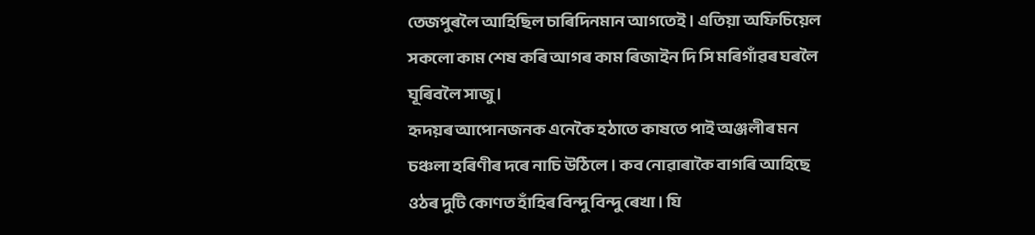তেজপুৰলৈ আহিছিল চাৰিদিনমান আগতেই । এতিয়া অফিচিয়েল সকলো কাম শেষ কৰি আগৰ কাম ৰিজাইন দি সি মৰিগাঁৱৰ ঘৰলৈ ঘূৰিবলৈ সাজু ।
হৃদয়ৰ আপোনজনক এনেকৈ হঠাতে কাষতে পাই অঞ্জলীৰ মন চঞ্চলা হৰিণীৰ দৰে নাচি উঠিলে । কব নোৱাৰাকৈ বাগৰি আহিছে ওঠৰ দুটি কোণত হাঁহিৰ বিন্দু বিন্দু ৰেখা । যি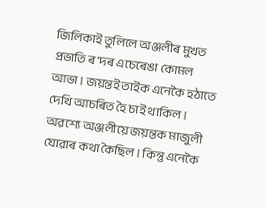জিলিকাই তুলিলে অঞ্জলীৰ মুখত প্ৰভাতি ৰ'দৰ এচেৰেঙা কোমল আভা । জয়ন্তই তাইক এনেকৈ হঠাতে দেখি আচৰিত হৈ চাই থাকিল । অৱশ্যে অঞ্জলীয়ে জয়ন্তক মাজুলী যোৱাৰ কথা কৈছিল । কিন্তু এনেকৈ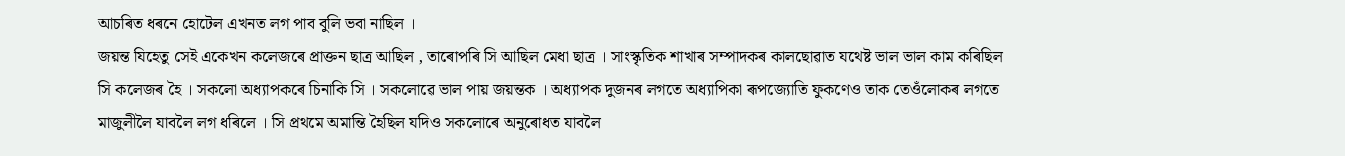আচৰিত ধৰনে হোটেল এখনত লগ পাব বুলি ভবা নাছিল ।
জয়ন্ত যিহেতু সেই একেখন কলেজৰে প্ৰাক্তন ছাত্ৰ আছিল , তাৰোপৰি সি আছিল মেধা ছাত্ৰ । সাংস্কৃতিক শাখাৰ সম্পাদকৰ কালছোৱাত যথেষ্ট ভাল ভাল কাম কৰিছিল সি কলেজৰ হৈ । সকলো অধ্যাপকৰে চিনাকি সি । সকলোৱে ভাল পায় জয়ন্তক । অধ্যাপক দুজনৰ লগতে অধ্যাপিকা ৰূপজ্যোতি ফুকণেও তাক তেওঁলোকৰ লগতে মাজুলীলৈ যাবলৈ লগ ধৰিলে । সি প্ৰথমে অমান্তি হৈছিল যদিও সকলোৰে অনুৰোধত যাবলৈ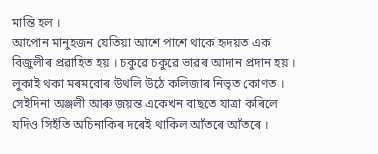মান্তি হল ।
আপোন মানুহজন যেতিয়া আশে পাশে থাকে হৃদয়ত এক বিজুলীৰ প্ৰৱাহিত হয় । চকুৱে চকুৱে ভাৱৰ আদান প্ৰদান হয় । লুকাই থকা মৰমবোৰ উথলি উঠে কলিজাৰ নিভৃত কোণত । সেইদিনা অঞ্জলী আৰু জয়ন্ত একেখন বাছতে যাত্ৰা কৰিলে যদিও সিহঁতি অচিনাকিৰ দৰেই থাকিল আঁতৰে আঁতৰে ।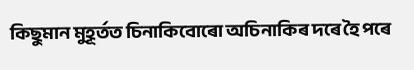কিছুমান মুহূৰ্তত চিনাকিবোৰো অচিনাকিৰ দৰে হৈ পৰে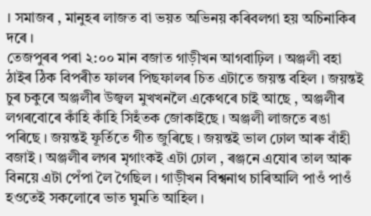। সমাজৰ , মানুহৰ লাজত বা ভয়ত অভিনয় কৰিবলগা হয় অচিনাকিৰ দৰে ।
তেজপুৰৰ পৰা ২:০০ মান বজাত গাড়ীখন আগবাঢ়িল । অঞ্জলী বহা ঠাইৰ ঠিক বিপৰীত ফালৰ পিছফালৰ চিত এটাতে জয়ন্ত বহিল । জয়ন্তই চুৰ চকুৰে অঞ্জলীৰ উজ্বল মুখখনলৈ একেথৰে চাই আছে , অঞ্জলীৰ লগৰবোৰে কাঁহি কাঁহি সিহঁতক জোকাইছে । অঞ্জলী লাজতে ৰঙা পৰিছে । জয়ন্তই ফূৰ্তিতে গীত জুৰিছে । জয়ন্তই ভাল ঢোল আৰু বাঁহী বজাই । অঞ্জলীৰ লগৰ মৃগাংকই এটা ঢোল , ৰঞ্জনে এযোৰ তাল আৰু বিনয়ে এটা পেঁপা লৈ গৈছিল । গাড়ীখন বিশ্বনাথ চাৰিআলি পাওঁ পাওঁ হওতেই সকলোৰে ভাত ঘুমতি আহিল ।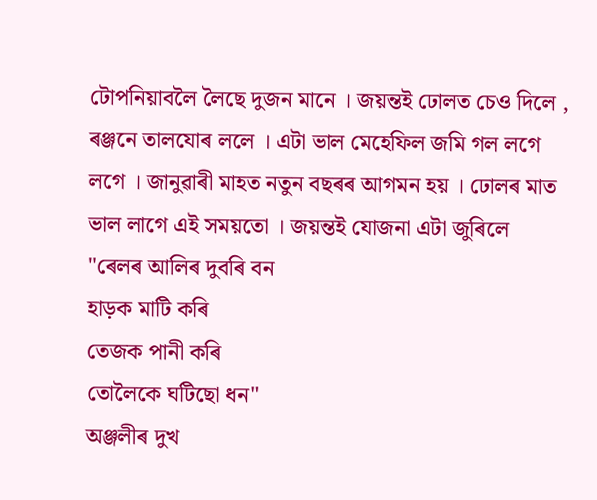টোপনিয়াবলৈ লৈছে দুজন মানে । জয়ন্তই ঢোলত চেও দিলে , ৰঞ্জনে তালযোৰ ললে । এটা ভাল মেহেফিল জমি গল লগে লগে । জানুৱাৰী মাহত নতুন বছৰৰ আগমন হয় । ঢোলৰ মাত ভাল লাগে এই সময়তো । জয়ন্তই যোজনা এটা জুৰিলে
"ৰেলৰ আলিৰ দুবৰি বন
হাড়ক মাটি কৰি
তেজক পানী কৰি
তোলৈকে ঘটিছো ধন"
অঞ্জলীৰ দুখ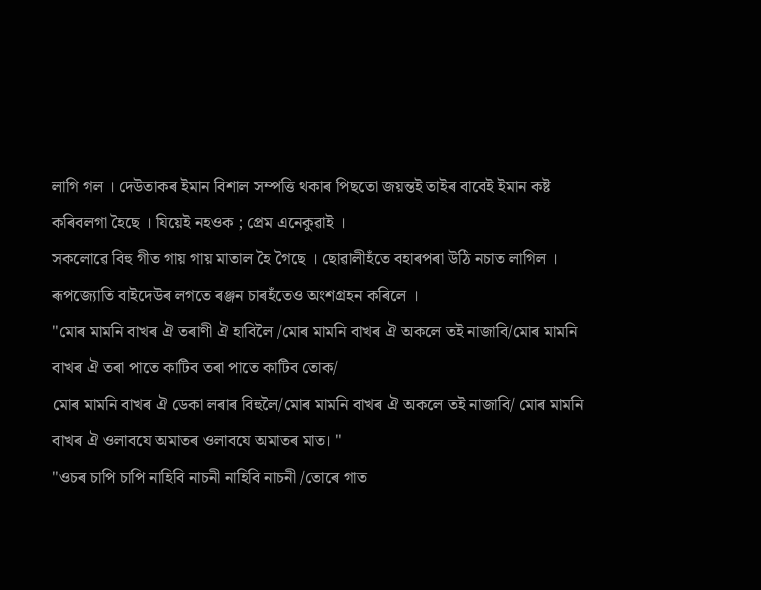লাগি গল । দেউতাকৰ ইমান বিশাল সম্পত্তি থকাৰ পিছতো জয়ন্তই তাইৰ বাবেই ইমান কষ্ট কৰিবলগা হৈছে । যিয়েই নহওক ; প্ৰেম এনেকুৱাই ।
সকলোৱে বিহু গীত গায় গায় মাতাল হৈ গৈছে । ছোৱালীহঁতে বহাৰপৰা উঠি নচাত লাগিল । ৰূপজ্যোতি বাইদেউৰ লগতে ৰঞ্জন চাৰহঁতেও অংশগ্ৰহন কৰিলে ।
"মোৰ মামনি বাখৰ ঐ তৰাণী ঐ হাবিলৈ /মোৰ মামনি বাখৰ ঐ অকলে তই নাজাবি/মোৰ মামনি বাখৰ ঐ তৰা পাতে কাটিব তৰা পাতে কাটিব তোক/
মোৰ মামনি বাখৰ ঐ ডেকা লৰাৰ বিহুলৈ/মোৰ মামনি বাখৰ ঐ অকলে তই নাজাবি/ মোৰ মামনি বাখৰ ঐ ওলাবযে অমাতৰ ওলাবযে অমাতৰ মাত। "
"ওচৰ চাপি চাপি নাহিবি নাচনী নাহিবি নাচনী /তোৰে গাত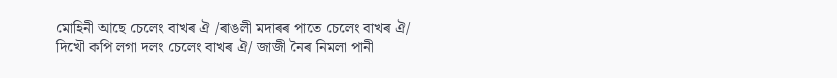মোহিনী আছে চেলেং বাখৰ ঐ /ৰাঙলী মদাৰৰ পাতে চেলেং বাখৰ ঐ/ দিখৌ কপি লগা দলং চেলেং বাখৰ ঐ/ জাজী নৈৰ নিমলা পানী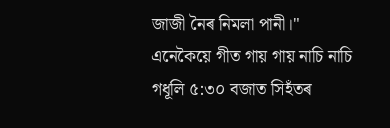জাজী নৈৰ নিমলা পানী।"
এনেকৈয়ে গীত গায় গায় নাচি নাচি গধূলি ৫:৩০ বজাত সিহঁতৰ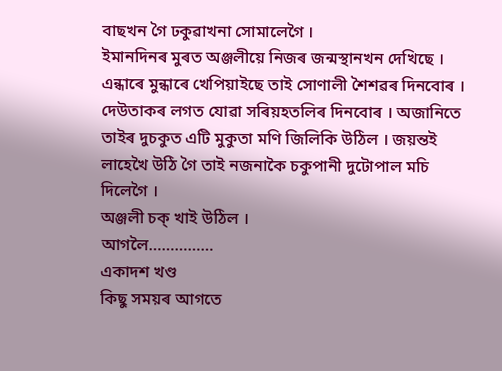বাছখন গৈ ঢকুৱাখনা সোমালেগৈ ।
ইমানদিনৰ মুৰত অঞ্জলীয়ে নিজৰ জন্মস্থানখন দেখিছে । এন্ধাৰে মুন্ধাৰে খেপিয়াইছে তাই সোণালী শৈশৱৰ দিনবোৰ । দেউতাকৰ লগত যোৱা সৰিয়হতলিৰ দিনবোৰ । অজানিতে তাইৰ দুচকুত এটি মুকুতা মণি জিলিকি উঠিল । জয়ন্তই লাহেখৈ উঠি গৈ তাই নজনাকৈ চকুপানী দুটোপাল মচি দিলেগৈ ।
অঞ্জলী চক্ খাই উঠিল ।
আগলৈ……………
একাদশ খণ্ড
কিছু সময়ৰ আগতে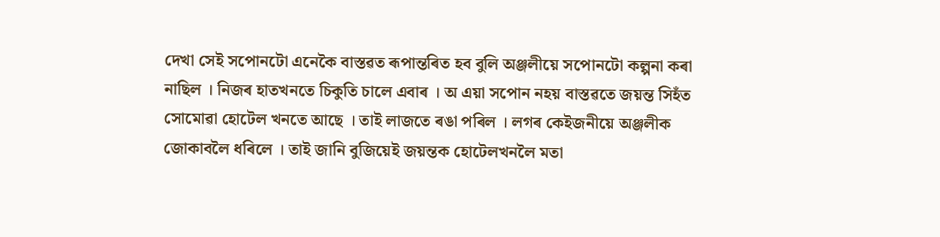দেখা সেই সপোনটো এনেকৈ বাস্তৱত ৰূপান্তৰিত হব বুলি অঞ্জলীয়ে সপোনটো কল্পনা কৰা নাছিল । নিজৰ হাতখনতে চিকুতি চালে এবাৰ । অ এয়া সপোন নহয় বাস্তৱতে জয়ন্ত সিহঁত সোমোৱা হোটেল খনতে আছে । তাই লাজতে ৰঙা পৰিল । লগৰ কেইজনীয়ে অঞ্জলীক জোকাবলৈ ধৰিলে । তাই জানি বুজিয়েই জয়ন্তক হোটেলখনলৈ মতা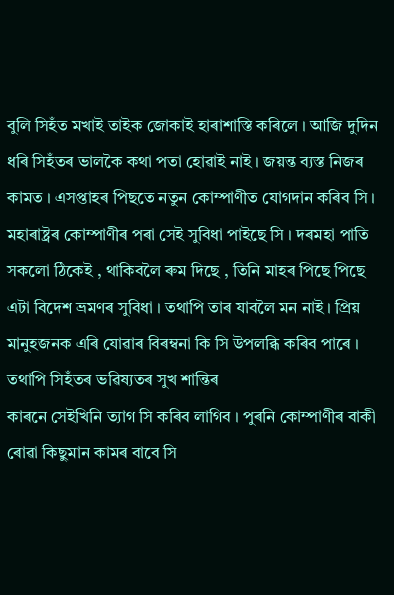বুলি সিহঁত মখাই তাইক জোকাই হাৰাশাস্তি কৰিলে । আজি দুদিন ধৰি সিহঁতৰ ভালকৈ কথা পতা হোৱাই নাই । জয়ন্ত ব্যস্ত নিজৰ কামত । এসপ্তাহৰ পিছতে নতুন কোম্পাণীত যোগদান কৰিব সি । মহাৰাষ্ট্ৰৰ কোম্পাণীৰ পৰা সেই সুবিধা পাইছে সি । দৰমহা পাতি সকলো ঠিকেই , থাকিবলৈ ৰুম দিছে , তিনি মাহৰ পিছে পিছে এটা বিদেশ ভ্ৰমণৰ সুবিধা । তথাপি তাৰ যাবলৈ মন নাই । প্ৰিয় মানুহজনক এৰি যোৱাৰ বিৰম্বনা কি সি উপলব্ধি কৰিব পাৰে । তথাপি সিহঁতৰ ভৱিষ্যতৰ সুখ শান্তিৰ
কাৰনে সেইখিনি ত্যাগ সি কৰিব লাগিব । পুৰনি কোম্পাণীৰ বাকী ৰোৱা কিছুমান কামৰ বাবে সি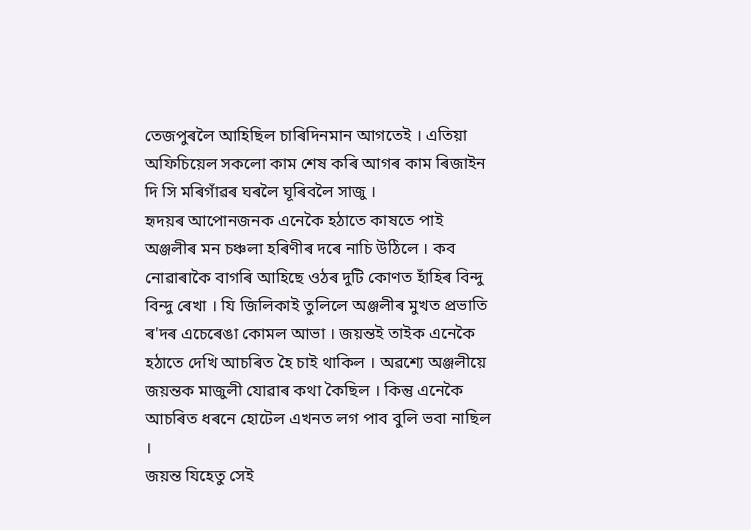তেজপুৰলৈ আহিছিল চাৰিদিনমান আগতেই । এতিয়া অফিচিয়েল সকলো কাম শেষ কৰি আগৰ কাম ৰিজাইন দি সি মৰিগাঁৱৰ ঘৰলৈ ঘূৰিবলৈ সাজু ।
হৃদয়ৰ আপোনজনক এনেকৈ হঠাতে কাষতে পাই অঞ্জলীৰ মন চঞ্চলা হৰিণীৰ দৰে নাচি উঠিলে । কব নোৱাৰাকৈ বাগৰি আহিছে ওঠৰ দুটি কোণত হাঁহিৰ বিন্দু বিন্দু ৰেখা । যি জিলিকাই তুলিলে অঞ্জলীৰ মুখত প্ৰভাতি ৰ'দৰ এচেৰেঙা কোমল আভা । জয়ন্তই তাইক এনেকৈ হঠাতে দেখি আচৰিত হৈ চাই থাকিল । অৱশ্যে অঞ্জলীয়ে জয়ন্তক মাজুলী যোৱাৰ কথা কৈছিল । কিন্তু এনেকৈ আচৰিত ধৰনে হোটেল এখনত লগ পাব বুলি ভবা নাছিল ।
জয়ন্ত যিহেতু সেই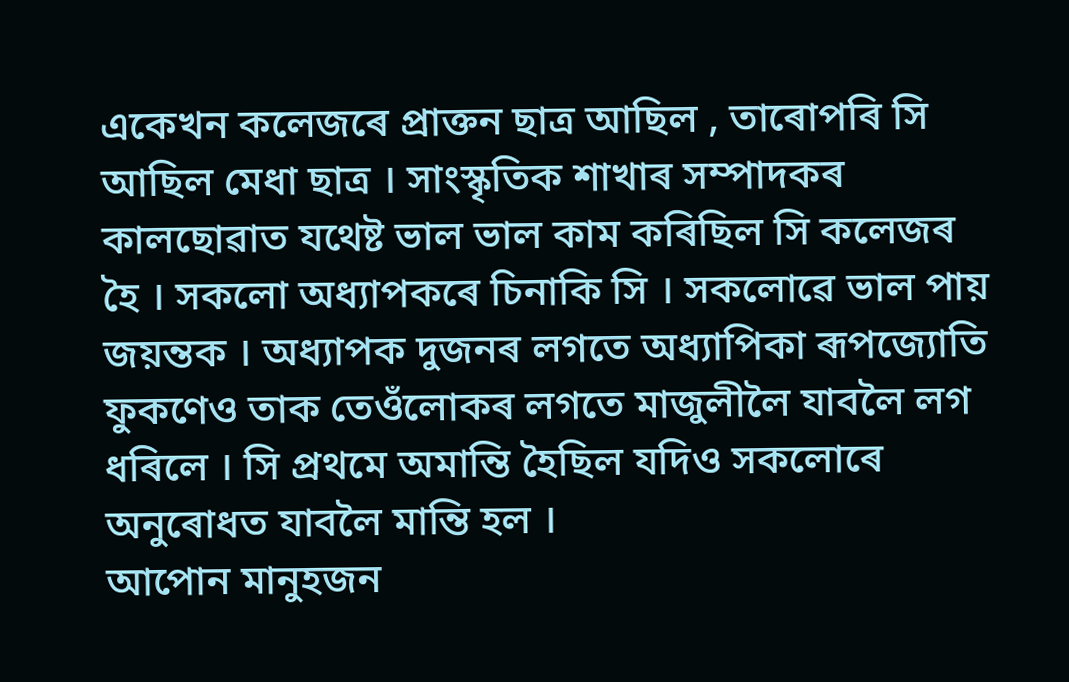একেখন কলেজৰে প্ৰাক্তন ছাত্ৰ আছিল , তাৰোপৰি সি আছিল মেধা ছাত্ৰ । সাংস্কৃতিক শাখাৰ সম্পাদকৰ কালছোৱাত যথেষ্ট ভাল ভাল কাম কৰিছিল সি কলেজৰ হৈ । সকলো অধ্যাপকৰে চিনাকি সি । সকলোৱে ভাল পায় জয়ন্তক । অধ্যাপক দুজনৰ লগতে অধ্যাপিকা ৰূপজ্যোতি ফুকণেও তাক তেওঁলোকৰ লগতে মাজুলীলৈ যাবলৈ লগ ধৰিলে । সি প্ৰথমে অমান্তি হৈছিল যদিও সকলোৰে অনুৰোধত যাবলৈ মান্তি হল ।
আপোন মানুহজন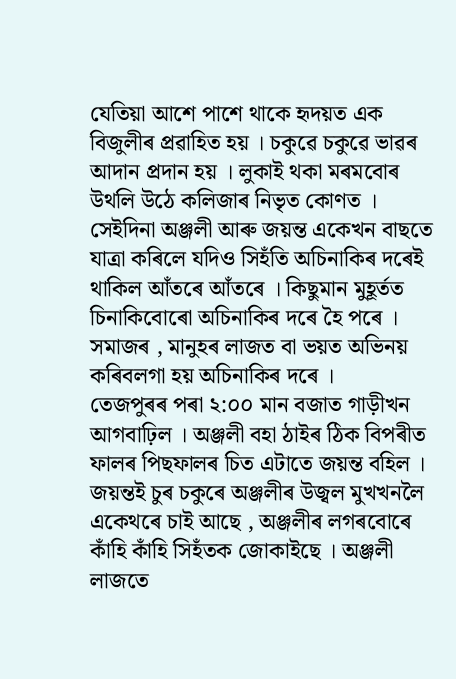যেতিয়া আশে পাশে থাকে হৃদয়ত এক বিজুলীৰ প্ৰৱাহিত হয় । চকুৱে চকুৱে ভাৱৰ আদান প্ৰদান হয় । লুকাই থকা মৰমবোৰ উথলি উঠে কলিজাৰ নিভৃত কোণত । সেইদিনা অঞ্জলী আৰু জয়ন্ত একেখন বাছতে যাত্ৰা কৰিলে যদিও সিহঁতি অচিনাকিৰ দৰেই থাকিল আঁতৰে আঁতৰে । কিছুমান মুহূৰ্তত চিনাকিবোৰো অচিনাকিৰ দৰে হৈ পৰে । সমাজৰ , মানুহৰ লাজত বা ভয়ত অভিনয় কৰিবলগা হয় অচিনাকিৰ দৰে ।
তেজপুৰৰ পৰা ২:০০ মান বজাত গাড়ীখন আগবাঢ়িল । অঞ্জলী বহা ঠাইৰ ঠিক বিপৰীত ফালৰ পিছফালৰ চিত এটাতে জয়ন্ত বহিল । জয়ন্তই চুৰ চকুৰে অঞ্জলীৰ উজ্বল মুখখনলৈ একেথৰে চাই আছে , অঞ্জলীৰ লগৰবোৰে কাঁহি কাঁহি সিহঁতক জোকাইছে । অঞ্জলী লাজতে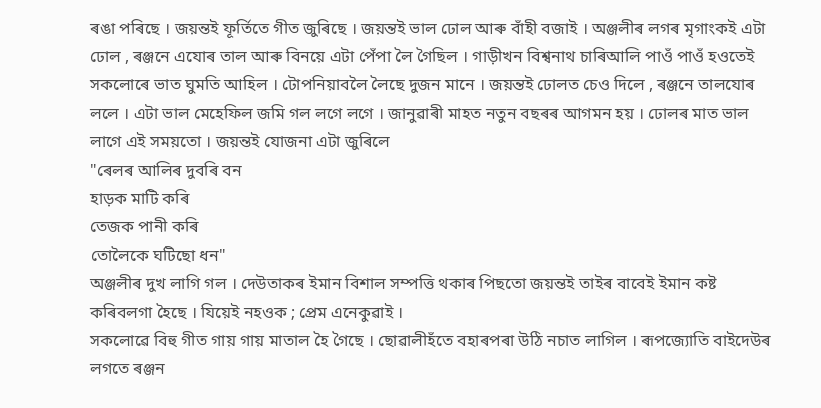ৰঙা পৰিছে । জয়ন্তই ফূৰ্তিতে গীত জুৰিছে । জয়ন্তই ভাল ঢোল আৰু বাঁহী বজাই । অঞ্জলীৰ লগৰ মৃগাংকই এটা ঢোল , ৰঞ্জনে এযোৰ তাল আৰু বিনয়ে এটা পেঁপা লৈ গৈছিল । গাড়ীখন বিশ্বনাথ চাৰিআলি পাওঁ পাওঁ হওতেই সকলোৰে ভাত ঘুমতি আহিল । টোপনিয়াবলৈ লৈছে দুজন মানে । জয়ন্তই ঢোলত চেও দিলে , ৰঞ্জনে তালযোৰ ললে । এটা ভাল মেহেফিল জমি গল লগে লগে । জানুৱাৰী মাহত নতুন বছৰৰ আগমন হয় । ঢোলৰ মাত ভাল লাগে এই সময়তো । জয়ন্তই যোজনা এটা জুৰিলে
"ৰেলৰ আলিৰ দুবৰি বন
হাড়ক মাটি কৰি
তেজক পানী কৰি
তোলৈকে ঘটিছো ধন"
অঞ্জলীৰ দুখ লাগি গল । দেউতাকৰ ইমান বিশাল সম্পত্তি থকাৰ পিছতো জয়ন্তই তাইৰ বাবেই ইমান কষ্ট কৰিবলগা হৈছে । যিয়েই নহওক ; প্ৰেম এনেকুৱাই ।
সকলোৱে বিহু গীত গায় গায় মাতাল হৈ গৈছে । ছোৱালীহঁতে বহাৰপৰা উঠি নচাত লাগিল । ৰূপজ্যোতি বাইদেউৰ লগতে ৰঞ্জন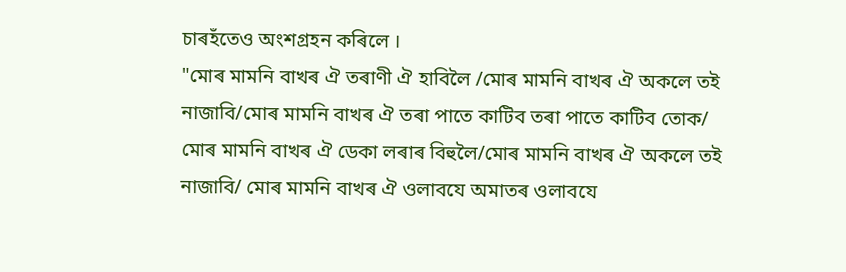চাৰহঁতেও অংশগ্ৰহন কৰিলে ।
"মোৰ মামনি বাখৰ ঐ তৰাণী ঐ হাবিলৈ /মোৰ মামনি বাখৰ ঐ অকলে তই নাজাবি/মোৰ মামনি বাখৰ ঐ তৰা পাতে কাটিব তৰা পাতে কাটিব তোক/
মোৰ মামনি বাখৰ ঐ ডেকা লৰাৰ বিহুলৈ/মোৰ মামনি বাখৰ ঐ অকলে তই নাজাবি/ মোৰ মামনি বাখৰ ঐ ওলাবযে অমাতৰ ওলাবযে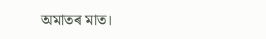অমাতৰ মাত।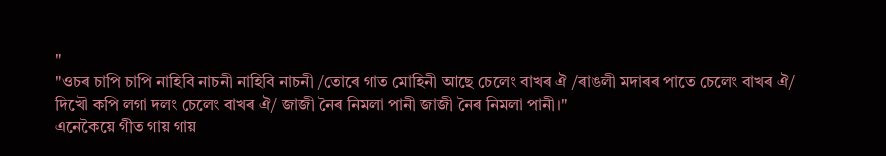"
"ওচৰ চাপি চাপি নাহিবি নাচনী নাহিবি নাচনী /তোৰে গাত মোহিনী আছে চেলেং বাখৰ ঐ /ৰাঙলী মদাৰৰ পাতে চেলেং বাখৰ ঐ/ দিখৌ কপি লগা দলং চেলেং বাখৰ ঐ/ জাজী নৈৰ নিমলা পানী জাজী নৈৰ নিমলা পানী।"
এনেকৈয়ে গীত গায় গায়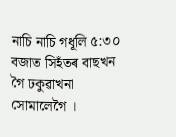নাচি নাচি গধূলি ৫:৩০ বজাত সিহঁতৰ বাছখন গৈ ঢকুৱাখনা সোমালেগৈ ।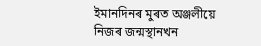ইমানদিনৰ মুৰত অঞ্জলীয়ে নিজৰ জন্মস্থানখন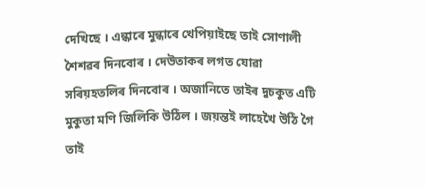দেখিছে । এন্ধাৰে মুন্ধাৰে খেপিয়াইছে তাই সোণালী শৈশৱৰ দিনবোৰ । দেউতাকৰ লগত যোৱা সৰিয়হতলিৰ দিনবোৰ । অজানিতে তাইৰ দুচকুত এটি মুকুতা মণি জিলিকি উঠিল । জয়ন্তই লাহেখৈ উঠি গৈ তাই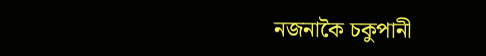নজনাকৈ চকুপানী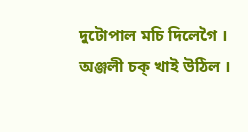দুটোপাল মচি দিলেগৈ ।
অঞ্জলী চক্ খাই উঠিল ।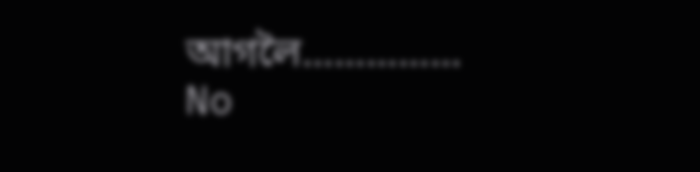আগলৈ……………
No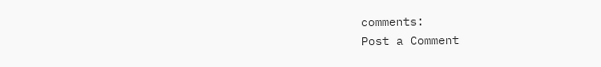comments:
Post a Comment